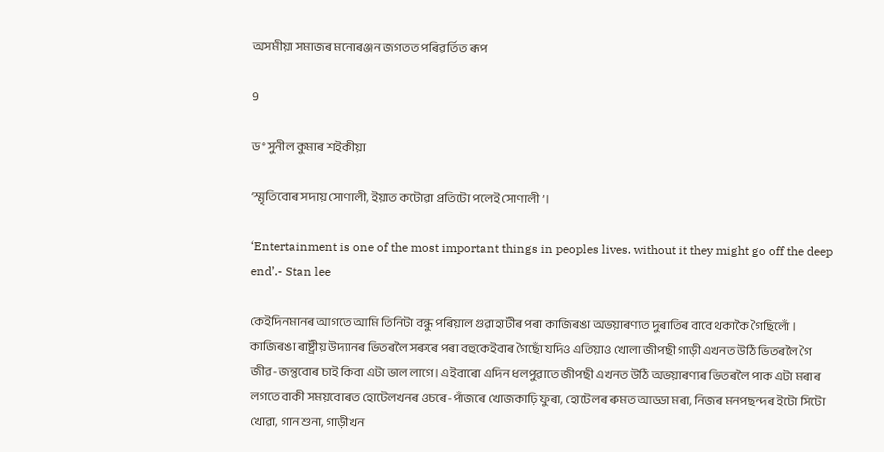অসমীয়া সমাজৰ মনোৰঞ্জন জগতত পৰিৱৰ্তিত ৰূপ

9

ড° সুনীল কুমাৰ শ‍ইকীয়া

‘স্মৃতিবোৰ সদায় সোণালী, ইয়াত কটোৱা প্ৰতিটো পলেই সোণালী’।

‘Entertainment is one of the most important things in peoples lives. without it they might go off the deep end’.- Stan lee

কেইদিনমানৰ আগতে আমি তিনিটা বন্ধু পৰিয়াল গুৱাহাটীৰ পৰা কাজিৰঙা অভয়াৰণ্যত দুৰাতিৰ বাবে থকাকৈ গৈছিলোঁ । কাজিৰঙা ৰাষ্ট্ৰীয় উদ্যানৰ ভিতৰলৈ সৰুৰে পৰা বহুকেইবাৰ গৈছোঁ যদিও এতিয়াও খোলা জীপছী গাড়ী এখনত উঠি ভিতৰলৈ গৈ জীৱ-জন্তুবোৰ চাই কিবা এটা ভাল লাগে। এইবাৰো এদিন ধলপুৱাতে জীপছী এখনত উঠি অভয়াৰণ্যৰ ভিতৰলৈ পাক এটা মৰাৰ লগতে বাকী সময়বোৰত হোটেলখনৰ ওচৰে-পাঁজৰে খোজকাঢ়ি ফুৰা, হোটেলৰ ৰুমত আড্ডা মৰা, নিজৰ মনপছন্দৰ ইটো সিটো খোৱা, গান শুনা, গাড়ীখন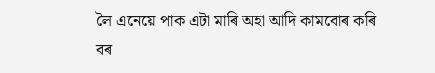লৈ এনেয়ে পাক এটা মাৰি অহা আদি কামবোৰ কৰি বৰ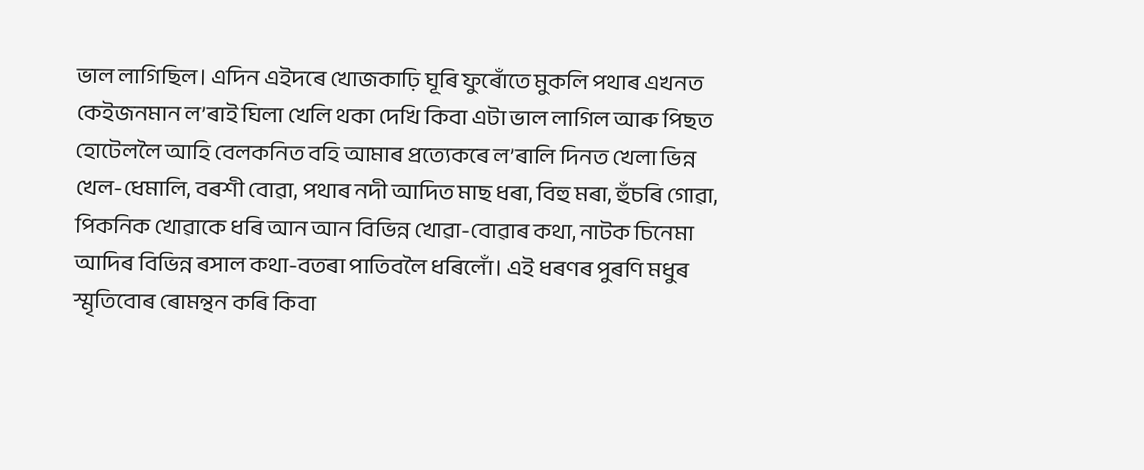ভাল লাগিছিল। এদিন এইদৰে খোজকাঢ়ি ঘূৰি ফুৰোঁতে মুকলি পথাৰ এখনত কেইজনমান ল’ৰাই ঘিলা খেলি থকা দেখি কিবা এটা ভাল লাগিল আৰু পিছত হোটেললৈ আহি বেলকনিত বহি আমাৰ প্ৰত্যেকৰে ল’ৰালি দিনত খেলা ভিন্ন খেল-ধেমালি, বৰশী বোৱা, পথাৰ নদী আদিত মাছ ধৰা, বিহু মৰা, হুঁচৰি গোৱা, পিকনিক খোৱাকে ধৰি আন আন বিভিন্ন খোৱা-বোৱাৰ কথা, নাটক চিনেমা আদিৰ বিভিন্ন ৰসাল কথা-বতৰা পাতিবলৈ ধৰিলোঁ। এই ধৰণৰ পুৰণি মধুৰ স্মৃতিবোৰ ৰোমন্থন কৰি কিবা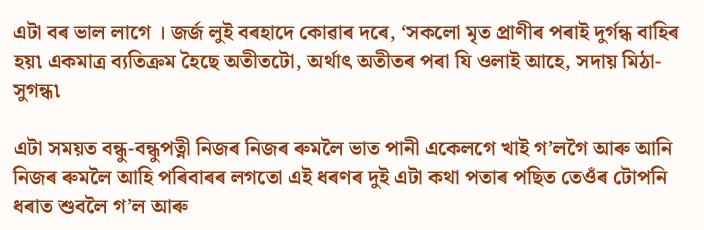এটা বৰ ভাল লাগে । জর্জ লুই বৰহাদে কোৱাৰ দৰে, ‘সকলো মৃত প্ৰাণীৰ পৰাই দুৰ্গন্ধ বাহিৰ হয়৷ একমাত্র ব্যতিক্ৰম হৈছে অতীতটো, অর্থাৎ অতীতৰ পৰা যি ওলাই আহে, সদায় মিঠা-সুগন্ধ৷

এটা সময়ত বন্ধু-বন্ধুপত্নী নিজৰ নিজৰ ৰুমলৈ ভাত পানী একেলগে খাই গ’লগৈ আৰু আনি নিজৰ ৰুমলৈ আহি পৰিবাৰৰ লগতো এই ধৰণৰ দুই এটা কথা পতাৰ পছিত তেওঁৰ টোপনি ধৰাত শুবলৈ গ’ল আৰু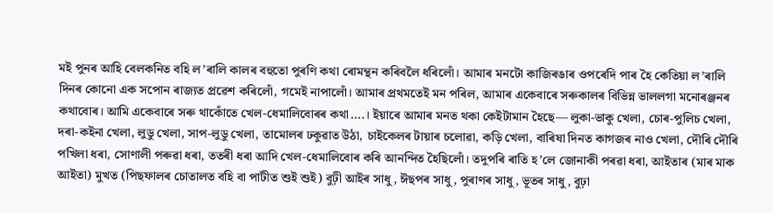মই পুনৰ আহি বেলকনিত বহি ল’ৰালি কালৰ বহুতো পুৰণি কথা ৰোমন্থন কৰিবলৈ ধৰিলোঁ। আমাৰ মনটো কাজিৰঙাৰ ওপৰেদি পাৰ হৈ কেতিয়া ল’ৰালি দিনৰ কোনো এক সপোন ৰাজ্যত প্ৰৱেশ কৰিলোঁ, গমেই নাপালোঁ। আমাৰ প্ৰথমতেই মন পৰিল, আমাৰ একেবাৰে সৰুকালৰ বিভিন্ন ভাললগা মনোৰঞ্জনৰ কথাবোৰ। আমি একেবাৰে সৰু থাকোঁতে খেল-ধেমালিবোৰৰ কথা….। ইয়াৰে আমাৰ মনত থকা কেইটামান হৈছে— লুকা-ভাকু খেলা, চোৰ-পুলিচ খেলা, দৰা-কইনা খেলা, লুডু খেলা, সাপ-লুডু খেলা, তামোলৰ ঢকুৱাত উঠা, চাইকেলৰ টায়াৰ চলোৱা, কড়ি খেলা, বাৰিষা দিনত কাগজৰ নাও খেলা, দৌৰি দৌৰি পখিলা ধৰা, সোণালী পৰুৱা ধৰা, ততৰী ধৰা আদি খেল-ধেমালিবোৰ কৰি আনন্দিত হৈছিলোঁ। তদুপৰি ৰাতি হ’লে জোনাকী পৰৱা ধৰা, আইতাৰ (মাৰ মাক আইতা) মুখত (পিছফালৰ চোতালত বহি বা পাটীত শুই শুই) বুঢ়ী আইৰ সাধু, ঈছপৰ সাধু, পুৰাণৰ সাধু, ভূতৰ সাধু, বুঢ়া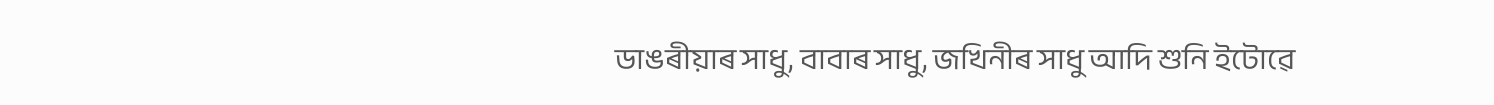ডাঙৰীয়াৰ সাধু, বাবাৰ সাধু, জখিনীৰ সাধু আদি শুনি ইটোৱে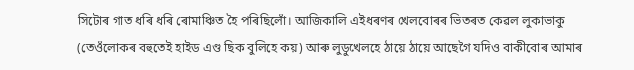সিটোৰ গাত ধৰি ধৰি ৰোমাঞ্চিত হৈ পৰিছিলোঁ। আজিকালি এইধৰণৰ খেলবোৰৰ ভিতৰত কেৱল লুকাভাকু (তেওঁলোকৰ বহুতেই হাইড এণ্ড ছিক বুলিহে কয়) আৰু লুডুখেলহে ঠায়ে ঠায়ে আছেগৈ যদিও বাকীবোৰ আমাৰ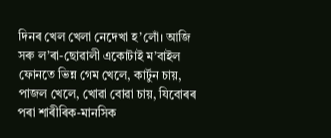দিনৰ খেল খেলা নেদেখা হ’লোঁ। আজি সৰু ল’ৰা-ছোৱালী একোটাই ম’বাইল ফোনতে ভিন্ন গেম খেলে, কার্টুন চায়, পাজল খেলে, খোৱা বোৱা চায়, যিবোৰৰ পৰা শাৰীৰিক-মানসিক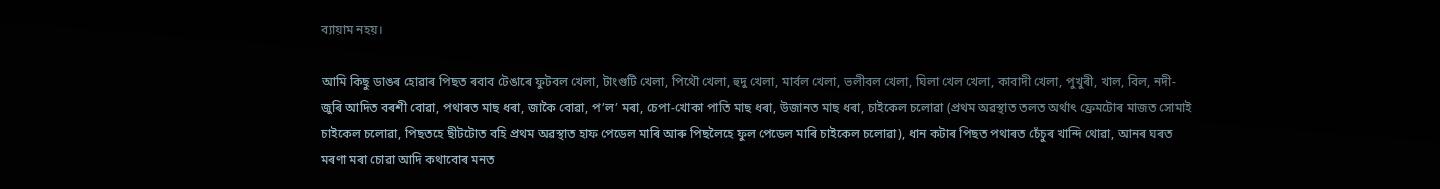ব্যায়াম নহয়।

আমি কিছু ডাঙৰ হোৱাৰ পিছত ৰবাব টেঙাৰে ফুটবল খেলা, টাংগুটি খেলা, পিথৌ খেলা, হুদু খেলা, মার্বল খেলা, ভলীবল খেলা, ঘিলা খেল খেলা, কাবাদী খেলা, পুখুৰী, খাল, বিল, নদী-জুৰি আদিত বৰশী বোৱা, পথাৰত মাছ ধৰা, জাকৈ বোৱা, প’ল’ মৰা, চেপা-খোকা পাতি মাছ ধৰা, উজানত মাছ ধৰা, চাইকেল চলোৱা (প্ৰথম অৱস্থাত তলত অর্থাৎ ফ্ৰেমটোৰ মাজত সোমাই চাইকেল চলোৱা, পিছতহে ছীটটোত বহি প্ৰথম অৱস্থাত হাফ পেডেল মাৰি আৰু পিছলৈহে ফুল পেডেল মাৰি চাইকেল চলোৱা), ধান কটাৰ পিছত পথাৰত চেঁচুৰ খান্দি থোৱা, আনৰ ঘৰত মৰণা মৰা চোৱা আদি কথাবোৰ মনত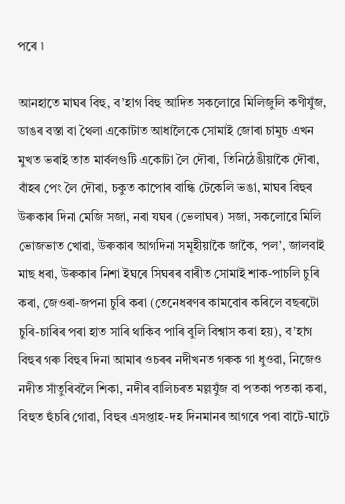পৰে ৷

আনহাতে মাঘৰ বিহু, ব’হাগ বিহু আদিত সকলোৱে মিলিজুলি কণীযুঁজ, ডাঙৰ বস্তা বা থৈলা একোটাত আধালৈকে সোমাই জোৰা চামুচ এখন মুখত ভৰাই তাত মাৰ্বলগুটি একোটা লৈ দৌৰা, তিনিঠেঙীয়াকৈ দৌৰা, বাঁহৰ পেং লৈ দৌৰা, চকুত কাপোৰ বান্ধি টেকেলি ভঙা, মাঘৰ বিহুৰ উৰুকাৰ দিনা মেজি সজা, নৰা যঘৰ (ভেলাঘৰ) সজা, সকলোৱে মিলি ভোজভাত খোৱা, উৰুকাৰ আগদিনা সমূহীয়াকৈ জাকৈ, পল’, জালবাই মাছ ধৰা, উৰুকাৰ নিশা ইঘৰে সিঘৰৰ বাৰীত সোমাই শাক-পাচলি চুৰি কৰা, জেওৰা-জপনা চুৰি কৰা (তেনেধৰণৰ কামবোৰ কৰিলে বছৰটো চুৰি-চাৰিৰ পৰা হাত সাৰি থাকিব পাৰি বুলি বিশ্বাস কৰা হয়), ব’হাগ বিহুৰ গৰু বিহুৰ দিনা আমাৰ ওচৰৰ নদীখনত গৰুক গা ধুওৱা, নিজেও নদীত সাঁতুৰিবলৈ শিকা, নদীৰ বালিচৰত মল্লযুঁজ বা পতকা পতকা কৰা, বিহুত হুঁচৰি গোৱা, বিহুৰ এসপ্তাহ-দহ দিনমানৰ আগৰে পৰা বাটে-ঘাটে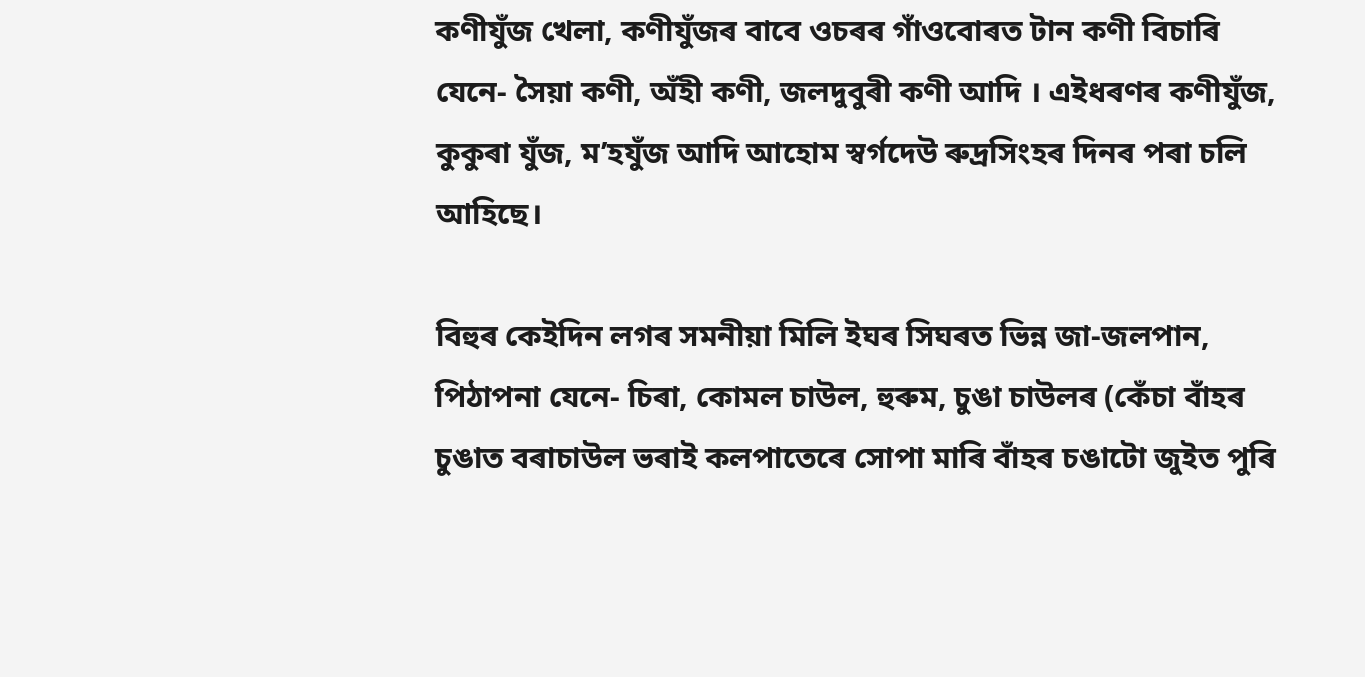কণীযুঁজ খেলা, কণীযুঁজৰ বাবে ওচৰৰ গাঁওবোৰত টান কণী বিচাৰি যেনে- সৈয়া কণী, অঁহী কণী, জলদুবুৰী কণী আদি । এইধৰণৰ কণীযুঁজ, কুকুৰা যুঁজ, ম’হযুঁজ আদি আহোম স্বৰ্গদেউ ৰুদ্ৰসিংহৰ দিনৰ পৰা চলি আহিছে।

বিহুৰ কেইদিন লগৰ সমনীয়া মিলি ইঘৰ সিঘৰত ভিন্ন জা-জলপান, পিঠাপনা যেনে- চিৰা, কোমল চাউল, হুৰুম, চুঙা চাউলৰ (কেঁচা বাঁহৰ চুঙাত বৰাচাউল ভৰাই কলপাতেৰে সোপা মাৰি বাঁহৰ চঙাটো জুইত পুৰি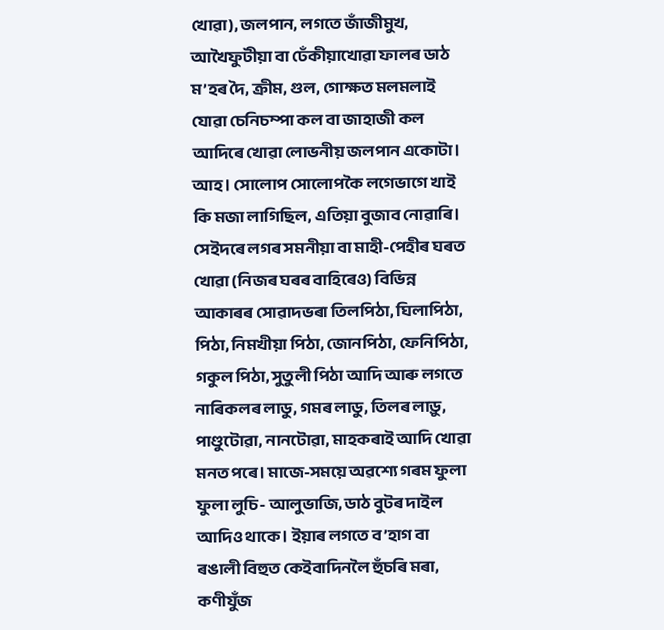খোৱা), জলপান, লগতে জাঁজীমুখ, আখৈফুটীয়া বা ঢেঁকীয়াখোৱা ফালৰ ডাঠ ম’হৰ দৈ, ক্রীম, গুল, গোক্ষত মলমলাই যোৱা চেনিচম্পা কল বা জাহাজী কল আদিৰে খোৱা লোভনীয় জলপান একোটা। আহ। সোলোপ সোলোপকৈ লগেভাগে খাই কি মজা লাগিছিল, এতিয়া বুজাব নোৱাৰি। সেইদৰে লগৰ সমনীয়া বা মাহী-পেহীৰ ঘৰত খোৱা (নিজৰ ঘৰৰ বাহিৰেও) বিভিন্ন আকাৰৰ সোৱাদভৰা তিলপিঠা, ঘিলাপিঠা, পিঠা, নিমখীয়া পিঠা, জোনপিঠা, ফেনিপিঠা, গকুল পিঠা, সুতুলী পিঠা আদি আৰু লগতে নাৰিকলৰ লাডু, গমৰ লাডু, তিলৰ লাড়ু, পাণ্ডুটোৱা, নানটোৱা, মাহকৰাই আদি খোৱা মনত পৰে। মাজে-সময়ে অৱশ্যে গৰম ফুলা ফুলা লুচি- আলুভাজি, ডাঠ বুটৰ দাইল আদিও থাকে। ইয়াৰ লগতে ব’হাগ বা ৰঙালী বিহুত কেইবাদিনলৈ হুঁচৰি মৰা, কণীযুঁজ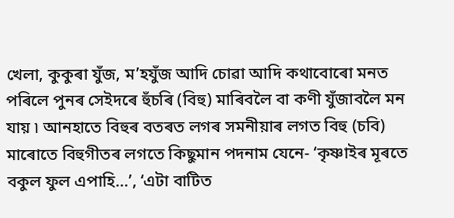খেলা, কুকুৰা যুঁজ, ম’হযুঁজ আদি চোৱা আদি কথাবোৰো মনত পৰিলে পুনৰ সেইদৰে হুঁচৰি (বিহু) মাৰিবলৈ বা কণী যুঁজাবলৈ মন যায় ৷ আনহাতে বিহুৰ বতৰত লগৰ সমনীয়াৰ লগত বিহু (চবি) মাৰোতে বিহুগীতৰ লগতে কিছুমান পদনাম যেনে- ‘কৃষ্ণাইৰ মূৰতে বকুল ফুল এপাহি…’, ‘এটা বাটিত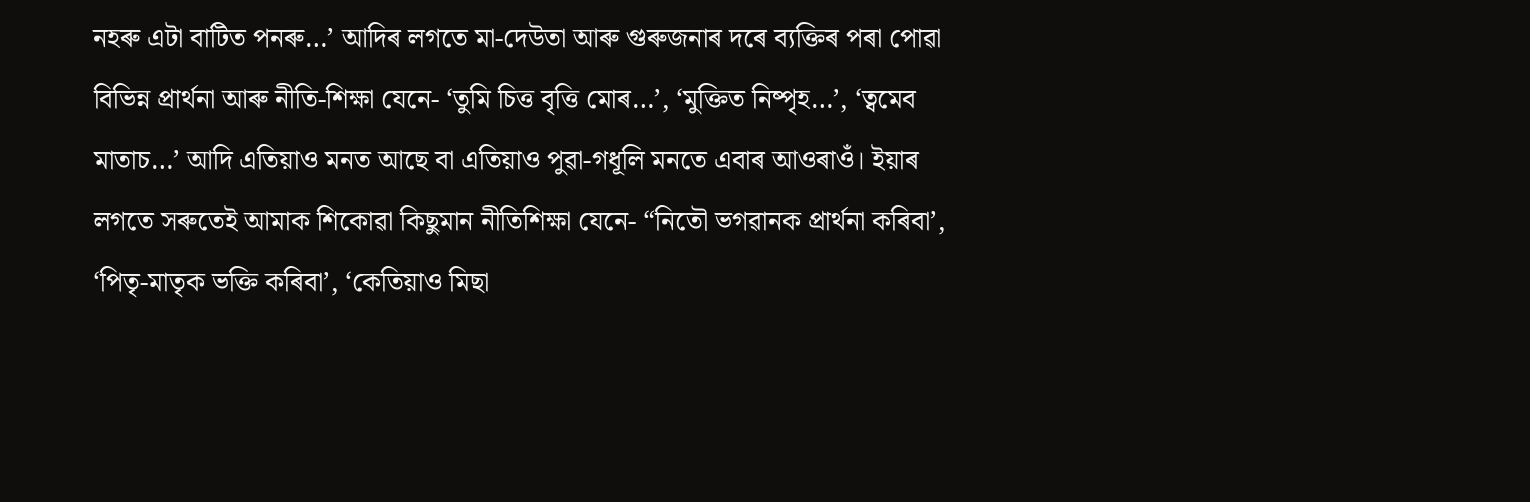নহৰু এটা বাটিত পনৰু…’ আদিৰ লগতে মা-দেউতা আৰু গুৰুজনাৰ দৰে ব্যক্তিৰ পৰা পোৱা বিভিন্ন প্রার্থনা আৰু নীতি-শিক্ষা যেনে- ‘তুমি চিত্ত বৃত্তি মোৰ…’, ‘মুক্তিত নিষ্পৃহ…’, ‘ত্বমেব মাতাচ…’ আদি এতিয়াও মনত আছে বা এতিয়াও পুৱা-গধূলি মনতে এবাৰ আওৰাওঁ। ইয়াৰ লগতে সৰুতেই আমাক শিকোৱা কিছুমান নীতিশিক্ষা যেনে- “নিতৌ ভগৱানক প্রার্থনা কৰিবা’, ‘পিতৃ-মাতৃক ভক্তি কৰিবা’, ‘কেতিয়াও মিছা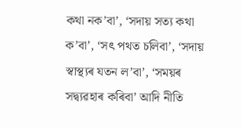কথা নক’বা’, ‘সদায় সত্য কথা ক’বা’, ‘সৎ পথত চলিবা’, ‘সদায় স্বাস্থ্যৰ যতন ল’বা’, ‘সময়ৰ সদ্ব্যৱহাৰ কৰিবা’ আদি নীতি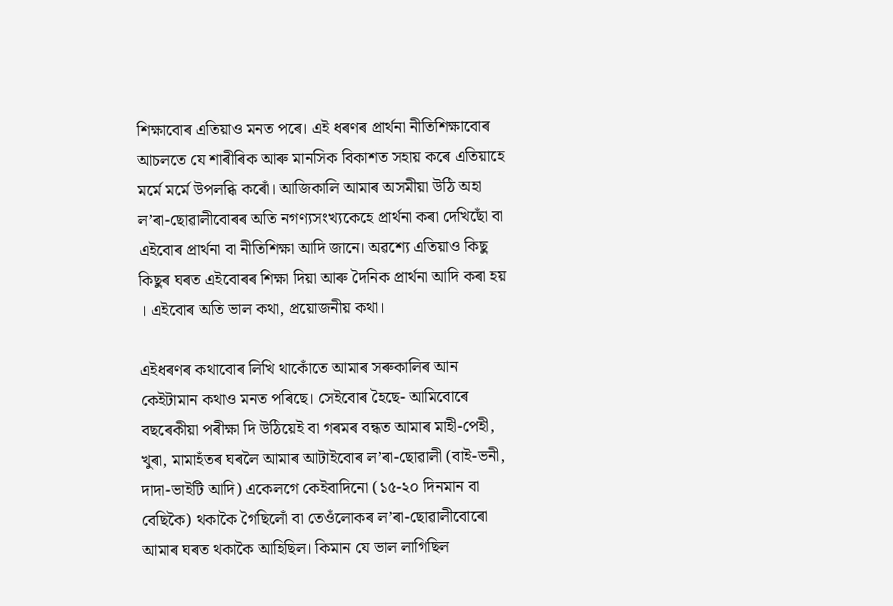শিক্ষাবোৰ এতিয়াও মনত পৰে। এই ধৰণৰ প্ৰার্থনা নীতিশিক্ষাবোৰ আচলতে যে শাৰীৰিক আৰু মানসিক বিকাশত সহায় কৰে এতিয়াহে মর্মে মর্মে উপলব্ধি কৰোঁ। আজিকালি আমাৰ অসমীয়া উঠি অহা ল’ৰা-ছোৱালীবোৰৰ অতি নগণ্যসংখ্যকেহে প্ৰাৰ্থনা কৰা দেখিছোঁ বা এইবোৰ প্ৰাৰ্থনা বা নীতিশিক্ষা আদি জানে। অৱশ্যে এতিয়াও কিছু কিছুৰ ঘৰত এইবোৰৰ শিক্ষা দিয়া আৰু দৈনিক প্ৰাৰ্থনা আদি কৰা হয় । এইবোৰ অতি ভাল কথা, প্রয়োজনীয় কথা।

এইধৰণৰ কথাবোৰ লিখি থাকোঁতে আমাৰ সৰুকালিৰ আন কেইটামান কথাও মনত পৰিছে। সেইবোৰ হৈছে- আমিবোৰে বছৰেকীয়া পৰীক্ষা দি উঠিয়েই বা গৰমৰ বন্ধত আমাৰ মাহী-পেহী, খুৰা, মামাহঁতৰ ঘৰলৈ আমাৰ আটাইবোৰ ল’ৰা-ছোৱালী (বাই-ভনী, দাদা-ভাইটি আদি) একেলগে কেইবাদিনো (১৫-২০ দিনমান বা বেছিকৈ) থকাকৈ গৈছিলোঁ বা তেওঁলোকৰ ল’ৰা-ছোৱালীবোৰো আমাৰ ঘৰত থকাকৈ আহিছিল। কিমান যে ভাল লাগিছিল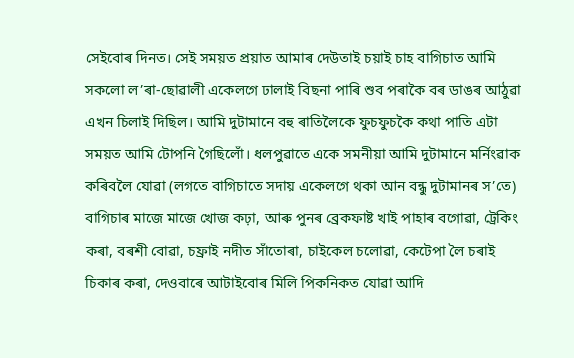সেইবোৰ দিনত। সেই সময়ত প্রয়াত আমাৰ দেউতাই চয়াই চাহ বাগিচাত আমি সকলো ল’ৰা-ছোৱালী একেলগে ঢালাই বিছনা পাৰি শুব পৰাকৈ বৰ ডাঙৰ আঠুৱা এখন চিলাই দিছিল। আমি দুটামানে বহু ৰাতিলৈকে ফুচফুচকৈ কথা পাতি এটা সময়ত আমি টোপনি গৈছিলোঁ। ধলপুৱাতে একে সমনীয়া আমি দুটামানে মর্নিংৱাক কৰিবলৈ যোৱা (লগতে বাগিচাতে সদায় একেলগে থকা আন বন্ধু দুটামানৰ স’তে) বাগিচাৰ মাজে মাজে খোজ কঢ়া, আৰু পুনৰ ব্ৰেকফাষ্ট খাই পাহাৰ বগোৱা, ট্রেকিং কৰা, বৰশী বোৱা, চফ্ৰাই নদীত সাঁতোৰা, চাইকেল চলোৱা, কেটেপা লৈ চৰাই চিকাৰ কৰা, দেওবাৰে আটাইবোৰ মিলি পিকনিকত যোৱা আদি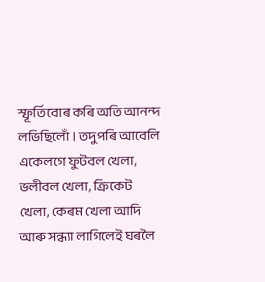স্ফূৰ্তিবোৰ কৰি অতি আনন্দ লভিছিলোঁ। তদুপৰি আবেলি একেলগে ফুটবল খেলা, ভলীবল খেলা, ক্রিকেট খেলা, কেৰম খেলা আদি আৰু সন্ধ্যা লাগিলেই ঘৰলৈ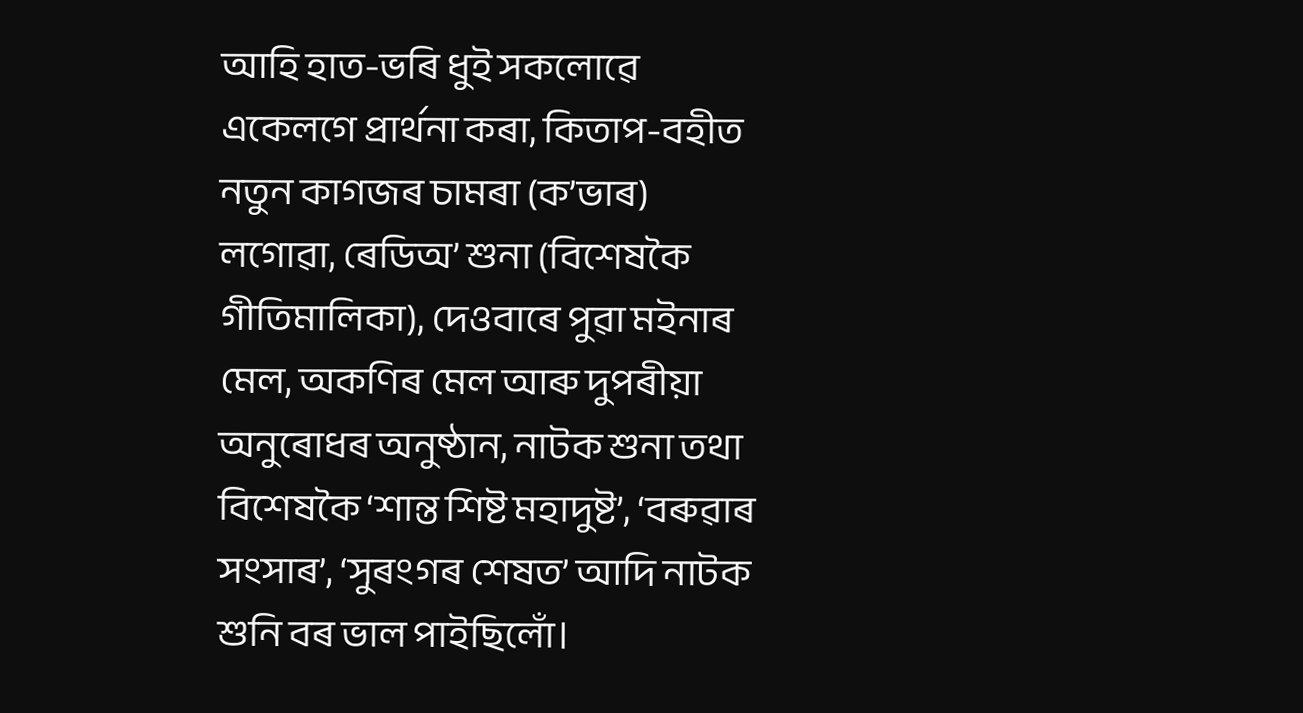আহি হাত-ভৰি ধুই সকলোৱে একেলগে প্ৰাৰ্থনা কৰা, কিতাপ-বহীত নতুন কাগজৰ চামৰা (ক’ভাৰ) লগোৱা, ৰেডিঅ’ শুনা (বিশেষকৈ গীতিমালিকা), দেওবাৰে পুৱা মইনাৰ মেল, অকণিৰ মেল আৰু দুপৰীয়া অনুৰোধৰ অনুষ্ঠান, নাটক শুনা তথা বিশেষকৈ ‘শান্ত শিষ্ট মহাদুষ্ট’, ‘বৰুৱাৰ সংসাৰ’, ‘সুৰংগৰ শেষত’ আদি নাটক শুনি বৰ ভাল পাইছিলোঁ।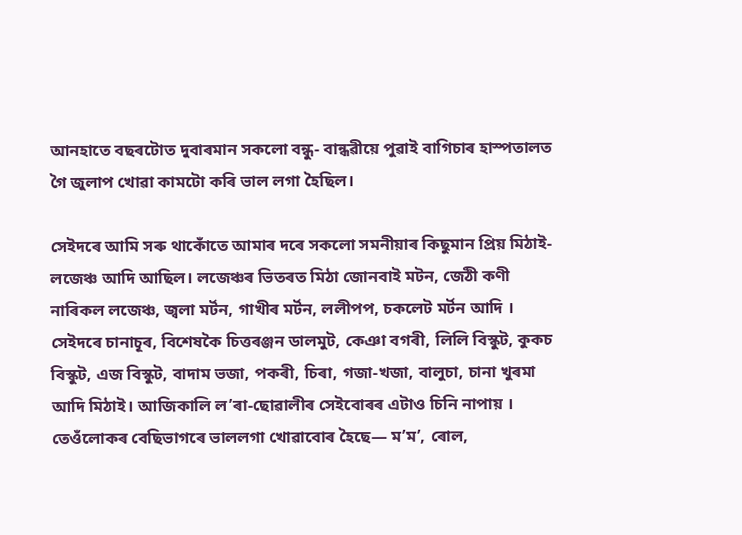আনহাতে বছৰটোত দুবাৰমান সকলো বন্ধু- বান্ধৱীয়ে পুৱাই বাগিচাৰ হাস্পতালত গৈ জুলাপ খোৱা কামটো কৰি ভাল লগা হৈছিল।

সেইদৰে আমি সৰু থাকোঁতে আমাৰ দৰে সকলো সমনীয়াৰ কিছুমান প্রিয় মিঠাই-লজেঞ্চ আদি আছিল। লজেঞ্চৰ ভিতৰত মিঠা জোনবাই মটন, জেঠী কণী নাৰিকল লজেঞ্চ, জ্বলা মর্টন, গাখীৰ মর্টন, ললীপপ, চকলেট মর্টন আদি । সেইদৰে চানাচূৰ, বিশেষকৈ চিত্তৰঞ্জন ডালমুট, কেঞা বগৰী, লিলি বিস্কুট, কুকচ বিস্কুট, এজ বিস্কুট, বাদাম ভজা, পকৰী, চিৰা, গজা-খজা, বালুচা, চানা খুৰমা আদি মিঠাই। আজিকালি ল’ৰা-ছোৱালীৰ সেইবোৰৰ এটাও চিনি নাপায় । তেওঁলোকৰ বেছিভাগৰে ভাললগা খোৱাবোৰ হৈছে— ম’ম’, ৰোল,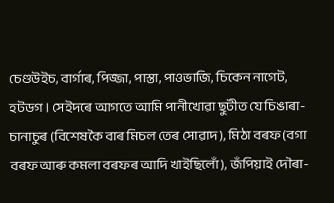চেণ্ডউইচ, বাৰ্গাৰ, পিজ্জা, পাস্তা, পাওভাজি, চিকেন নাগেট, হটডগ। সেইদৰে আগতে আমি পানীখোৱা ছুটীত যে চিঙাৰা-চানাচুৰ (বিশেষকৈ বাৰ মিচল তেৰ সোৱাদ), মিঠা বৰফ (বগা বৰফ আৰু কমলা বৰফৰ আদি খাইছিলোঁ), জঁপিয়াই দৌৰা-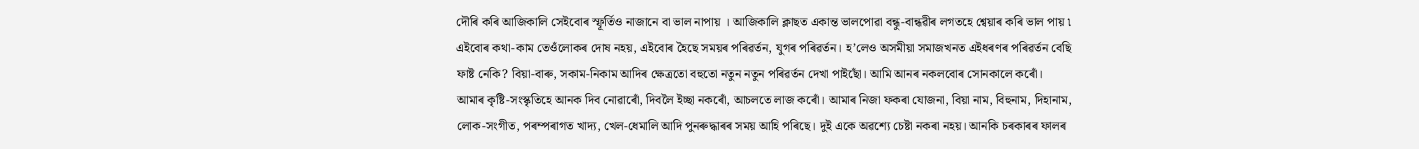দৌৰি কৰি আজিকালি সেইবোৰ স্ফূৰ্তিও নাজানে বা ভাল নাপায় । আজিকালি ক্লাছত একান্ত ভালপোৱা বন্ধু-বান্ধৱীৰ লগতহে শ্বেয়াৰ কৰি ভাল পায় ৷ এইবোৰ কথা-কাম তেওঁলোকৰ দোষ নহয়, এইবোৰ হৈছে সময়ৰ পৰিৱৰ্তন, যুগৰ পৰিৱৰ্তন। হ’লেও অসমীয়া সমাজখনত এইধৰণৰ পৰিৱৰ্তন বেছি ফাষ্ট নেকি? বিয়া-বাৰু, সকাম-নিকাম আদিৰ ক্ষেত্ৰতো বহুতো নতুন নতুন পৰিৱৰ্তন দেখা পাইছোঁ। আমি আনৰ নকলবোৰ সোনকালে কৰোঁ। আমাৰ কৃষ্টি-সংস্কৃতিহে আনক দিব নোৱাৰোঁ, দিবলৈ ইচ্ছা নকৰোঁ, আচলতে লাজ কৰোঁ। আমাৰ নিজা ফকৰা যোজনা, বিয়া নাম, বিহুনাম, দিহানাম, লোক-সংগীত, পৰম্পৰাগত খাদ্য, খেল-ধেমালি আদি পুনৰুদ্ধাৰৰ সময় আহি পৰিছে। দুই একে অৱশ্যে চেষ্টা নকৰা নহয়। আনকি চৰকাৰৰ ফালৰ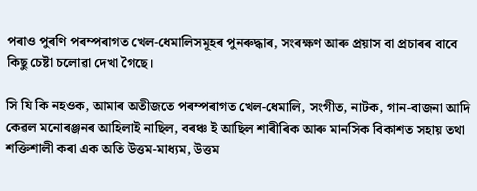পৰাও পুৰণি পৰম্পৰাগত খেল-ধেমালিসমূহৰ পুনৰুদ্ধাৰ, সংৰক্ষণ আৰু প্রয়াস বা প্ৰচাৰৰ বাবে কিছু চেষ্টা চলোৱা দেখা গৈছে।

সি যি কি নহওক, আমাৰ অতীজতে পৰম্পৰাগত খেল-ধেমালি, সংগীত, নাটক, গান-বাজনা আদি কেৱল মনোৰঞ্জনৰ আহিলাই নাছিল, বৰঞ্চ ই আছিল শাৰীৰিক আৰু মানসিক বিকাশত সহায় তথা শক্তিশালী কৰা এক অতি উত্তম-মাধ্যম, উত্তম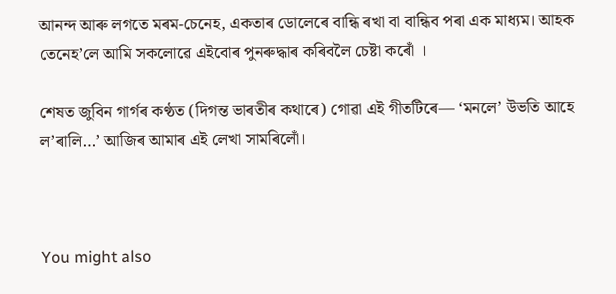আনন্দ আৰু লগতে মৰম-চেনেহ, একতাৰ ডোলেৰে বান্ধি ৰখা বা বান্ধিব পৰা এক মাধ্যম। আহক তেনেহ’লে আমি সকলোৱে এইবোৰ পুনৰুদ্ধাৰ কৰিবলৈ চেষ্টা কৰোঁ ।

শেষত জুবিন গাৰ্গৰ কণ্ঠত (দিগন্ত ভাৰতীৰ কথাৰে) গোৱা এই গীতটিৰে— ‘মনলে’ উভতি আহে ল’ৰালি…’ আজিৰ আমাৰ এই লেখা সামৰিলোঁ।



You might also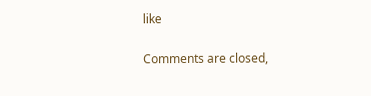like

Comments are closed,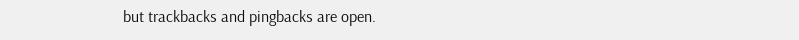but trackbacks and pingbacks are open.